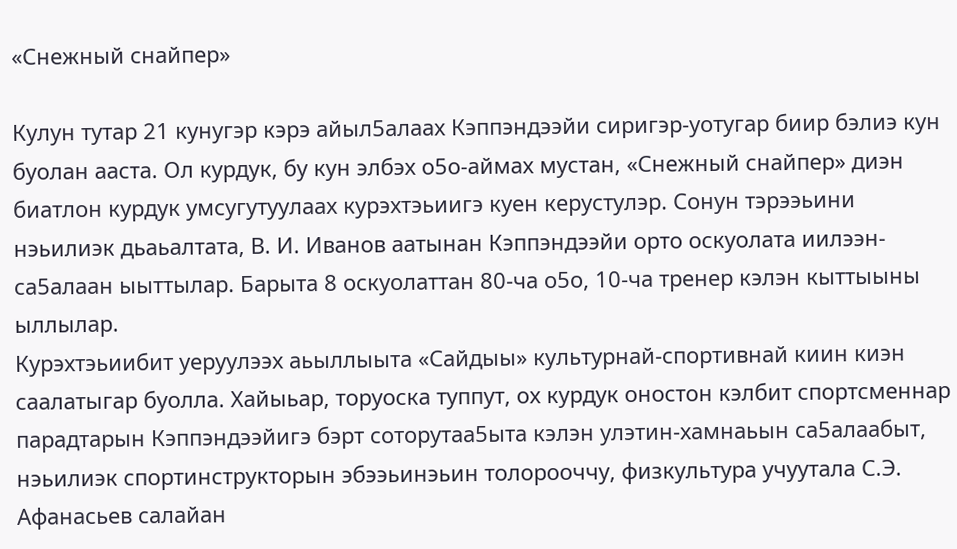«Снежный снайпер»

Кулун тутар 21 кунугэр кэрэ айыл5алаах Кэппэндээйи сиригэр-уотугар биир бэлиэ кун буолан ааста. Ол курдук, бу кун элбэх о5о-аймах мустан, «Снежный снайпер» диэн биатлон курдук умсугутуулаах курэхтэьиигэ куен керустулэр. Сонун тэрээьини нэьилиэк дьаьалтата, В. И. Иванов аатынан Кэппэндээйи орто оскуолата иилээн-са5алаан ыыттылар. Барыта 8 оскуолаттан 80-ча о5о, 10-ча тренер кэлэн кыттыыны ыллылар.
Курэхтэьиибит уеруулээх аьыллыыта «Сайдыы» культурнай-спортивнай киин киэн саалатыгар буолла. Хайыьар, торуоска туппут, ох курдук оностон кэлбит спортсменнар парадтарын Кэппэндээйигэ бэрт соторутаа5ыта кэлэн улэтин-хамнаьын са5алаабыт, нэьилиэк спортинструкторын эбээьинэьин толорооччу, физкультура учуутала С.Э. Афанасьев салайан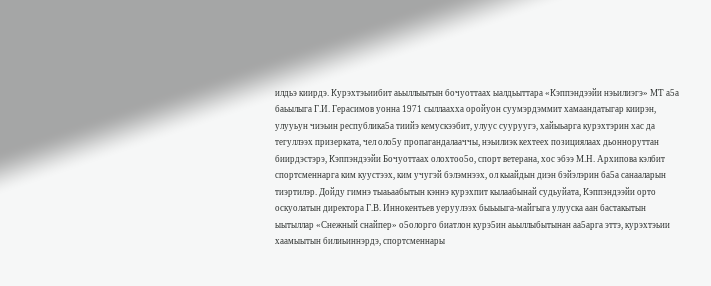илдьэ киирдэ. Курэхтэьиибит аьыллыытын бочуоттаах ыалдьыттара «Кэппэндээйи нэьилиэгэ» МТ а5а баьылыга Г.И. Герасимов уонна 1971 сыллаахха оройуон суумэрдэммит хамаандатыгар киирэн, улууьун чиэьин республика5а тиийэ кемускээбит, улуус сууруугэ, хайыьарга курэхтэрин хас да тегуллээх призерката, чел оло5у пропагандалааччы, нэьилиэк кехтеех позициялаах дьонноруттан биирдэстэрэ, Кэппэндээйи Бочуоттаах олохтоо5о, спорт ветерана, хос эбээ М.Н. Архипова кэлбит спортсменнарга ким куустээх, ким учугэй бэлэмнээх, ол кыайдын диэн бэйэлэрин ба5а санааларын тиэртилэр. Дойду гимнэ тыаьаабытын кэннэ курэхпит кылаабынай судьуйата, Кэппэндээйи орто оскуолатын директора Г.В. Иннокентьев уеруулээх быьыыга-майгыга улууска аан бастакытын ыытыллар «Снежный снайпер» о5олорго биатлон курэ5ин аьыллыбытынан аа5арга эттэ, курэхтэьии хаамыытын билиьиннэрдэ, спортсменнары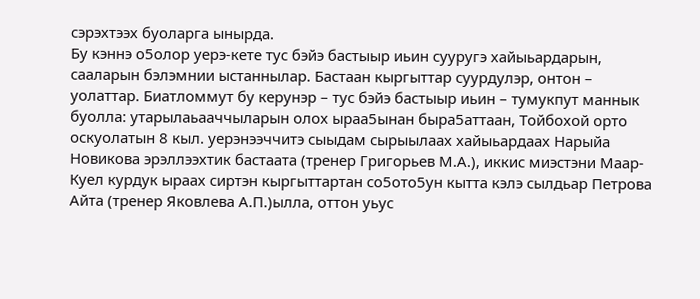сэрэхтээх буоларга ынырда.
Бу кэннэ о5олор уерэ-кете тус бэйэ бастыыр иьин сууругэ хайыьардарын, сааларын бэлэмнии ыстаннылар. Бастаан кыргыттар суурдулэр, онтон – уолаттар. Биатломмут бу керунэр – тус бэйэ бастыыр иьин – тумукпут маннык буолла: утарылаьааччыларын олох ыраа5ынан быра5аттаан, Тойбохой орто оскуолатын 8 кыл. уерэнээччитэ сыыдам сырыылаах хайыьардаах Нарыйа Новикова эрэллээхтик бастаата (тренер Григорьев М.А.), иккис миэстэни Маар-Куел курдук ыраах сиртэн кыргыттартан со5ото5ун кытта кэлэ сылдьар Петрова Айта (тренер Яковлева А.П.)ылла, оттон уьус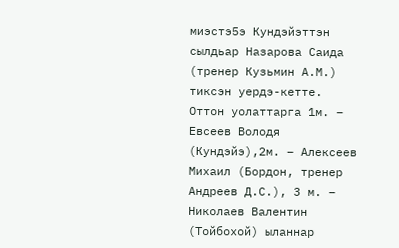миэстэ5э Кундэйэттэн сылдьар Назарова Саида (тренер Кузьмин А.М.) тиксэн уердэ-кетте. Оттон уолаттарга 1м. – Евсеев Володя (Кундэйэ),2м. – Алексеев Михаил (Бордон, тренер Андреев Д.С.), 3 м. – Николаев Валентин (Тойбохой) ыланнар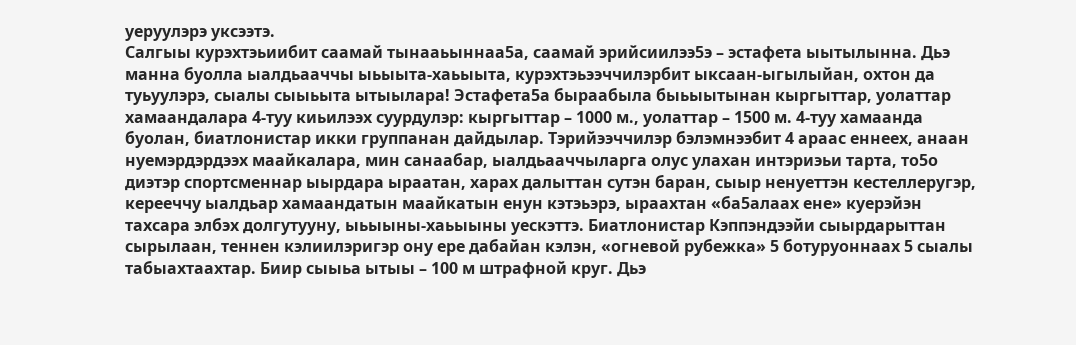уеруулэрэ уксээтэ.
Салгыы курэхтэьиибит саамай тынааьыннаа5а, саамай эрийсиилээ5э – эстафета ыытылынна. Дьэ манна буолла ыалдьааччы ыьыыта-хаьыыта, курэхтэьээччилэрбит ыксаан-ыгылыйан, охтон да туьуулэрэ, сыалы сыыьыта ытыылара! Эстафета5а быраабыла быьыытынан кыргыттар, уолаттар хамаандалара 4-туу киьилээх суурдулэр: кыргыттар – 1000 м., уолаттар – 1500 м. 4-туу хамаанда буолан, биатлонистар икки группанан дайдылар. Тэрийээччилэр бэлэмнээбит 4 араас еннеех, анаан нуемэрдэрдээх маайкалара, мин санаабар, ыалдьааччыларга олус улахан интэриэьи тарта, то5о диэтэр спортсменнар ыырдара ыраатан, харах далыттан сутэн баран, сыыр ненуеттэн кестеллеругэр, керееччу ыалдьар хамаандатын маайкатын енун кэтэьэрэ, ыраахтан «ба5алаах ене» куерэйэн тахсара элбэх долгутууну, ыьыыны-хаьыыны уескэттэ. Биатлонистар Кэппэндээйи сыырдарыттан сырылаан, теннен кэлиилэригэр ону ере дабайан кэлэн, «огневой рубежка» 5 ботуруоннаах 5 сыалы табыахтаахтар. Биир сыыьа ытыы – 100 м штрафной круг. Дьэ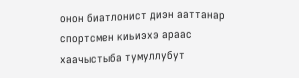онон биатлонист диэн ааттанар спортсмен киьиэхэ араас хаачыстыба тумуллубут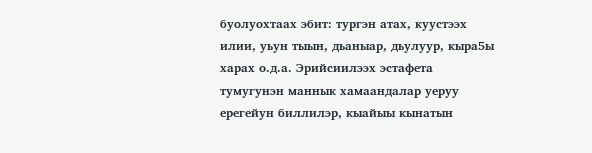буолуохтаах эбит: тургэн атах, куустээх илии, уьун тыын, дьаныар, дьулуур, кыра5ы харах о.д.а. Эрийсиилээх эстафета тумугунэн маннык хамаандалар уеруу ерегейун биллилэр, кыайыы кынатын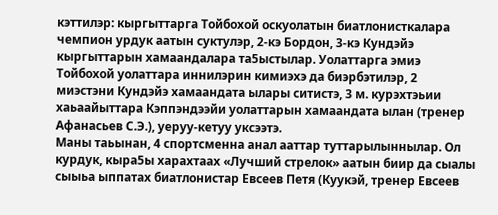кэттилэр: кыргыттарга Тойбохой оскуолатын биатлонисткалара чемпион урдук аатын суктулэр, 2-кэ Бордон, 3-кэ Кундэйэ кыргыттарын хамаандалара та5ыстылар. Уолаттарга эмиэ Тойбохой уолаттара иннилэрин кимиэхэ да биэрбэтилэр, 2 миэстэни Кундэйэ хамаандата ылары ситистэ, 3 м. курэхтэьии хаьаайыттара Кэппэндээйи уолаттарын хамаандата ылан (тренер Афанасьев С.Э.), уеруу-кетуу уксээтэ.
Маны таьынан, 4 спортсменна анал ааттар туттарылыннылар. Ол курдук, кыра5ы харахтаах «Лучший стрелок» аатын биир да сыалы сыыьа ыппатах биатлонистар Евсеев Петя (Куукэй, тренер Евсеев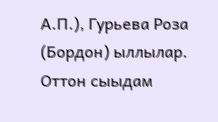А.П.), Гурьева Роза (Бордон) ыллылар. Оттон сыыдам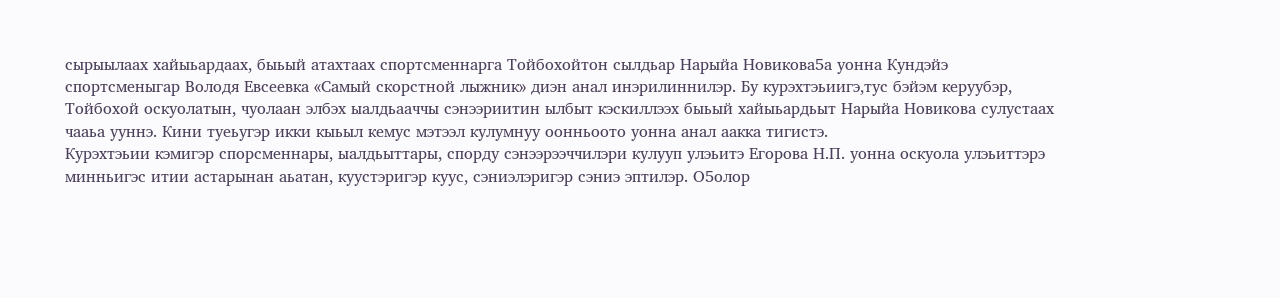сырыылаах хайыьардаах, быьый атахтаах спортсменнарга Тойбохойтон сылдьар Нарыйа Новикова5а уонна Кундэйэ спортсменыгар Володя Евсеевка «Самый скорстной лыжник» диэн анал инэрилиннилэр. Бу курэхтэьиигэ,тус бэйэм керуубэр, Тойбохой оскуолатын, чуолаан элбэх ыалдьааччы сэнээриитин ылбыт кэскиллээх быьый хайыьардьыт Нарыйа Новикова сулустаах чааьа ууннэ. Кини туеьугэр икки кыьыл кемус мэтээл кулумнуу оонньоото уонна анал аакка тигистэ.
Курэхтэьии кэмигэр спорсменнары, ыалдьыттары, спорду сэнээрээччилэри кулууп улэьитэ Егорова Н.П. уонна оскуола улэьиттэрэ минньигэс итии астарынан аьатан, куустэригэр куус, сэниэлэригэр сэниэ эптилэр. О5олор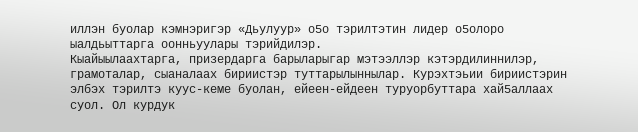иллэн буолар кэмнэригэр «Дьулуур» о5о тэрилтэтин лидер о5олоро ыалдьыттарга оонньуулары тэрийдилэр.
Кыайыылаахтарга, призердарга барыларыгар мэтээллэр кэтэрдилиннилэр, грамоталар, сыаналаах бириистэр туттарылыннылар. Курэхтэьии бириистэрин элбэх тэрилтэ куус-кеме буолан, ейеен-ейдеен туруорбуттара хай5аллаах суол. Ол курдук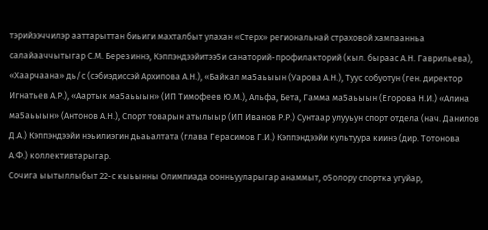тэрийээччилэр ааттарыттан биьиги махталбыт улахан «Стерх» региональнай страховой хампаанньа салайааччытыгар С.М. Березиннэ, Кэппэндээйитээ5и санаторий-профилакторий (кыл. быраас А.Н. Гаврильева), «Хаарчаана» дь/с (сэбиэдиссэй Архипова А.Н.), «Байкал ма5аьыын (Уарова А.Н.), Туус собуотун (ген. директор Игнатьев А.Р.), «Аартык ма5аьыын» (ИП Тимофеев Ю.М.), Альфа, Бета, Гамма ма5аьыын (Егорова Н.И.) «Алина ма5аьыын» (Антонов А.Н.), Спорт товарын атылыыр (ИП Иванов Р.Р.) Сунтаар улууьун спорт отдела (нач. Данилов Д.А.) Кэппэндээйи нэьилиэгин дьаьалтата (глава Герасимов Г.И.) Кэппэндээйи культуура киинэ (дир. Тотонова А.Ф.) коллективтарыгар.
Сочига ыытыллыбыт 22-с кыьынны Олимпиада оонньууларыгар анаммыт, о5олору спортка угуйар,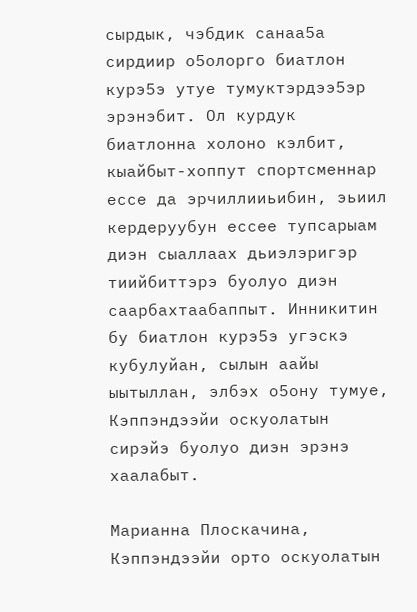сырдык, чэбдик санаа5а сирдиир о5олорго биатлон курэ5э утуе тумуктэрдээ5эр эрэнэбит. Ол курдук биатлонна холоно кэлбит, кыайбыт-хоппут спортсменнар ессе да эрчиллииьибин, эьиил кердеруубун ессее тупсарыам диэн сыаллаах дьиэлэригэр тиийбиттэрэ буолуо диэн саарбахтаабаппыт. Инникитин бу биатлон курэ5э угэскэ кубулуйан, сылын аайы ыытыллан, элбэх о5ону тумуе, Кэппэндээйи оскуолатын сирэйэ буолуо диэн эрэнэ хаалабыт.

Марианна Плоскачина, Кэппэндээйи орто оскуолатын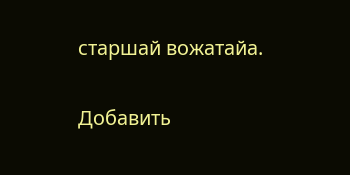старшай вожатайа.

Добавить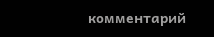комментарий